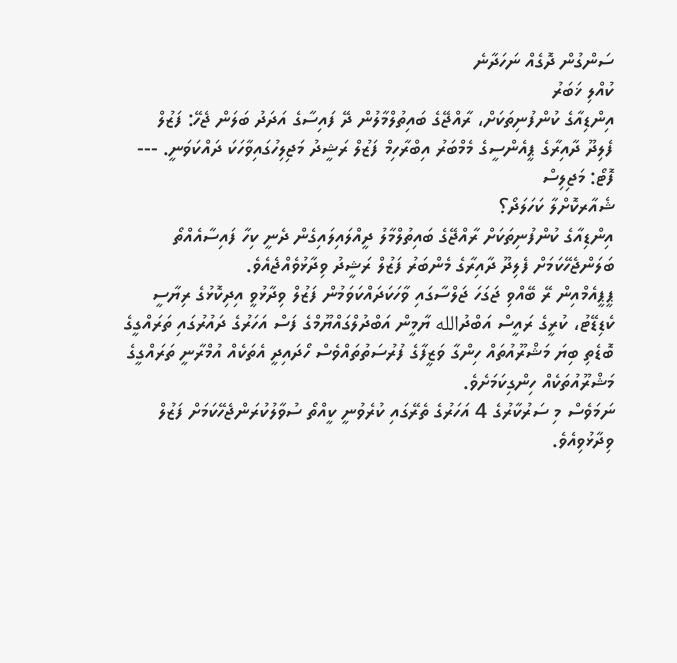ސަންގުން ދޮގެއް ނަހަދާނެ
ކުއްލި ޚަބަރު
އިންޑިއާގެ ކުންފުނިތަކަށް، ރާއްޖޭގެ ބައިތުލްމާލުން ދޭ ފައިސާގެ އަދަދު ބަލަން ޖެހޭ: ފަޒުލް
ފެލިދޫ ދާއިރާގެ ޕީއެންސީގެ މެމްބަރު އިބްރާހިމް ފަޒުލް ރަޝީދު މަޖިލިހުގައިވާހަކަ ދައްކަވަނީ. --- ފޮޓޯ: މަޖިލިސް
ޝެއާރކޮށްލާ ކަހަލަދޯ؟
އިންޑިއާގެ ކުންފުނިތަކަށް ރާއްޖޭގެ ބައިތުލްމާލު ދީއްލައިލައިގެން ދެނީ ކިހާ ފައިސާއެއްތޯ ބަލަންޖެހޭކަމަށް ފެލިދޫ ދާއިރާގެ މެންބަރު ފަޒުލް ރަޝީދު ވިދާޅުވެއްޖެއެވެ.
ޕީޕީއެމްއިން ރޭ ބޭއްވި ޖަގަހަ ޖަލްސާގައި ވާހަކަދައްކަވަމުން ފަޒުލް ވިދާޅުވީ އިދިކޮޅުގެ ރިޔާސީ ކެޑިޑޭޓު، ކުރީގެ ރައީސް އަބްދުالله ޔާމީން އަބްދުލްގައްޔޫމްގެ ފަސް އަހަރުގެ ދައުރުގައި ތަރައްގީގެ ބޮޑެތި ބިޔަ މަޝްރޫއުތައް ހިންގާ ވަޒީފާގެ ފުރުސަތުތައްވެސް ހޯދައިދީ އެތަކެއް އުމްރާނީ ތަރައްގީގެ މަޝްރޫއުތަކެއް ހިންގިކަމަށެވެ.
ނަމަވެސް މި ސަރުކާރުގެ 4 އަހަރުގެ ތެރޭގައި ކުރެވުނީ ކީއްތޯ ސުވާލުކުރަންޖެހޭކަމަށް ފަޒުލް ވިދާޅުވިއެވެ.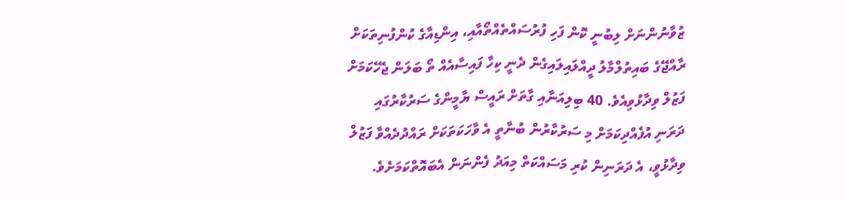ޒުވާނުންނަށް ލިބުނީ ކޮން ފަހި ފުރުސައްތެއްތޯއާއި، އިންޑިއާގެ ކުންފުނިތަކަށް ރާއްޖޭގެ ބައިތުލްމާލު ދީއްލައިލައިގެން ދެނީ ކިހާ ފައިސާއެއް ތޯ ބަލަން ޖެހޭކަމަށް ފަޒުލް ވިދާޅުވިއެވެ. 40 ބިލިއަނާއި ގާތަށް ރައީސް ޔާމީންގެ ސަރުކާރުގައި ދަރަނި އުފެއްދިކަމަށް މި ސަރުކާރުން ބުނާތީ އެ ވާހަކަތަކަށް ރައްދުދެއްވާ ފަޒުލް ވިދާޅުވީ، އެ ދަރަނިން ކުރި މަސައްކަތް މިއަދު ފެންނަން އެބައޮތްކަމަށެވެ.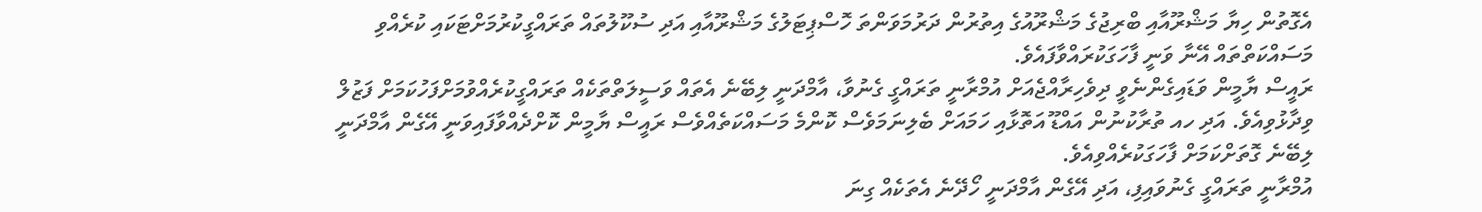އެގޮތުން ހިޔާ މަޝްރޫއާއި ބްރިޖުގެ މަޝްރޫއުގެ އިތުރުން ދަރުމަވަންތަ ހޮސްޕިޓަލުގެ މަޝްރޫއާއި އަދި ސުކޫލުތައް ތަރައްގީކުރުމަށްޓަކައި ކުރެއްވި މަސައްކަތްތައް އޭނާ ވަނީ ފާހަގަކުރައްވާފައެވެ.
ރައީސް ޔާމީން ވަޑައިގެންނެވީ ދިވެހިރާއްޖެއަށް އުމްރާނީ ތަރައްގީ ގެނުވާ، އާމްދަނީ ލިބޭނެ އެތައް ވަސީލަތްތަކެއް ތަރައްގީކުރެއްވުމަށްފަހުކަމަށް ފަޒުލް ވިދާޅުވިއެވެ. އަދި ހއ ތުރާކުނުން އައްޑޫ އަތޮޅާއި ހަމައަށް ބެލިނަމަވެސް ކޮންމެ މަސައްކަތެއްވެސް ރައީސް ޔާމީން ކޮށްދެއްވާފައިވަނީ އޭގެން އާމްދަނީ ލިބޭނެ ގޮތަށްކަމަށް ފާހަގަކުރެއްވިއެވެ.
އުމްރާނީ ތަރައްގީ ގެނުވައިފި، އަދި އޭގެން އާމްދަނީ ހޯދޭނެ އެތަކެއް ގިނަ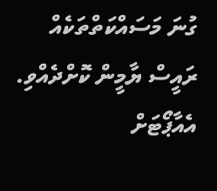ގުނަ މަސައްކަތްތަކެއް ރައީސް ޔާމީން ކޮށްދެއްވި. އެއާޕޯޓަށް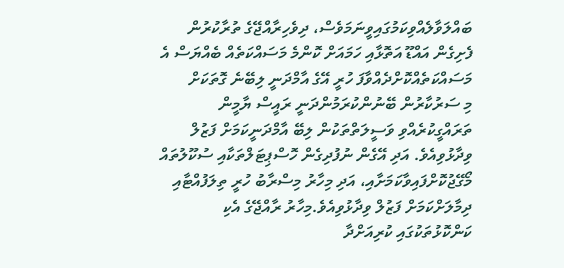ބައްލަވާލެއްވިކަމުގައިވީނަމަވެސް، ދިވެހިރާއްޖޭގެ ތުރާކުރުން ފެށިގެން އައްޑޫ އަތޮޅާއި ހަމައަށް ކޮންމެ މަސައްކަތެއް ބެއްޔަސް އެ މަސައްކަތެއްކޮށްދެއްވާފަ ހުރީ އޭގެ އާމްދަނީ ލިބޭނެ ގޮތަކަށް
މި ސަރުކާރުން ބޭނުންކުރަމުންދަނީ ރައީސް ޔާމީން ތަރައްގީކުރެއްވި ވަސީލަތްތަކުން ލިބޭ އާމްދަނީކަމަށް ފަޒުލް ވިދާޅުވިއެވެ. އަދި އޭގެން ނުފުދިގެން ހޮސްޕިޓަލްތަކާއި ސުކޫލުތައް މޯގޭޖުކޮށްފައިވާކަމަށާއި، އަދި މިހާރު މިސްރާބު ހުރީ ތިލަފުއްޓާއި ދިމާލަށްކަމަށް ފަޒުލް ވިދާޅުވިއެވެ.މިހާރު ރާއްޖޭގެ އެކި ކަންކޮޅުތަކުގައި ކުރިއަށްދާ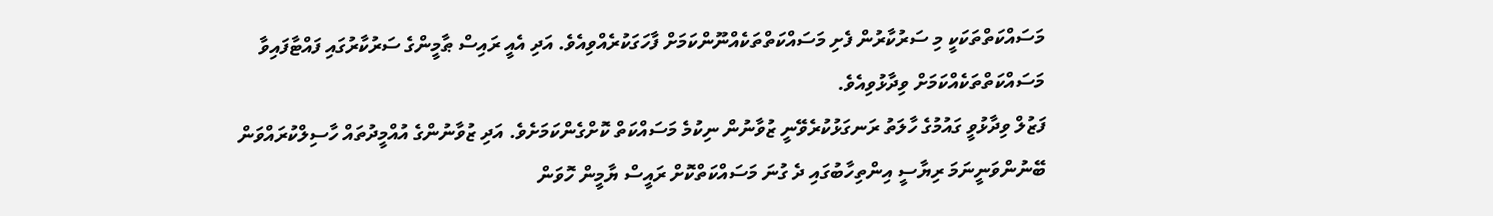މަސައްކަތްތަކަކީ މި ސަރުކާރުން ފެށި މަސައްކަތްތަކެއްނޫންކަމަށް ފާހަގަކުރެއްވިއެވެ. އަދި އެއީ ރައިސް ޠާމީންގެ ސަރުކާރުގައި ފައްޓާފައިވާ މަސައްކަތްތަކެއްކަމަށް ވިދާޅުވިއެވެ.
ފަޒުލް ވިދާޅުވީ ގައުމުގެ ހާލަތު ރަނގަޅުކުރެވޭނީ ޒުވާނުން ނިކުމެ މަސައްކަތް ކޮށްގެންކަމަށެވެ. އަދި ޒުވާނުންގެ އުއްމީދުތައް ހާސިލްކުރައްވަން ބޭނުންވަނީނަމަ ރިޔާސީ އިންތިހާބުގައި ދެ ގުނަ މަސައްކަތްކޮށް ރައީސް ޔާމީން ހޮވަން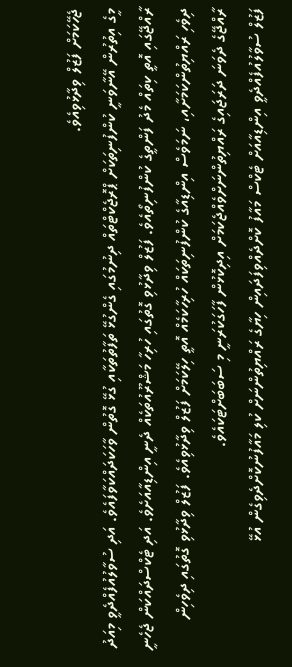ޖެހޭކަމަށް ފަޒުލް ވިދާޅުވިއެވެ.
މީގެ އިތުރުން އޭނާވަނީ ކުންފުނިތަކަށް ޕްރޮޖެކްޓްތައް ދިނުމުގައި ގެންގުޅޭ ތަފާތުތަކާއި ގުޅޭ ގޮތުން ވާހަކަދައްކަވާފައެވެ. އަދި ސުވާލުއުފެއްދެވީ މިއަދު ރާއްޖޭގައި އޮތީ ކިތައް މެދު ފަންތީގެ ކުންފުނިތޯއެވެ. ފަޒުލް ވިދާޅުވި ގޮތުގައި ހުރިހާ މަޝްރޫއުތަކެއް ދެނީ އިންޑިއާއަށެވެ. އަދި ޓެކްސްދައްކަން ޖެހެނީ ދިވެހި ރައްޔިތުންކަމަށާއި، ނަމަވެސް އިންޑިއާގެ ކުންފުނިތަކައް ހުރިހާކަމެއް އޮތީ ހިލޭކަމަށް ފަޒުލް ވިދާޅުވިއެވެ. ފަޒުލް ވިދާޅުވި ގޮތުގައި ދިވެހިން ރާއްޖޭގެ ދެވަނަ ދަރަޖައިގެ ރައްޔިތުންނަށްވެއްޖެކަމަށް އިދިކޮޅުން ފާހަގަކުރަނީ މި ސަބަބަށްޓަކައެވެ.
ފަޒުލް ސުވާލުއުފެއްދެވީ އިންޑިއާއަށް ޓެކްސް މައާފު ކޮށްދެއްވިފަދައިން ހިޔާގެ ރައްޔިތުންނަށް ކުލި މައާފުނުކޮށްދެވިގެން އުޅޭ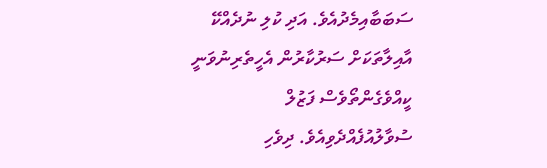ސަބަބާއިމެދުއެވެ. އަދި ކުލި ނުދެއްކޭ އާއިލާތަކަށް ސަރުކާރުން އެހީތެރިނުވަނީ ކީއްވެގެންތޯވެސް ފަޒުލް ސުވާލުއުފެއްދެވިއެވެ. ދިވެހި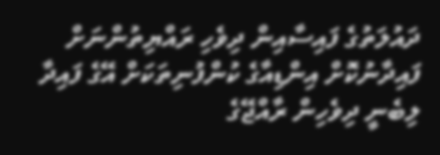ދައުލަތުގެ ފައިސާއިން ދިވެހި ރައްޔިތުންނަށް ފައިދާނުކޮށް އިންޑިއާގެ ކުންފުނިތަކަށް އޭގެ ފައިދާ ލިބެނީ ދިވެހިން ރާއްޖޭގެ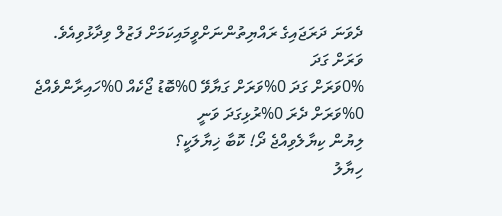ދެވަނަ ދަރަޖައިގެ ރައްޔިތުންނަށްވީމައިކަމަށް ފަޒުލް ވިދާޅުވިއެވެ.
ވަރަށް ގަދަ
0%ވަރަށް ގަދަ 0%ވަރަށް ގަޔާވޭ 0%ބޮޑު ޖޯކެއް 0%ހައިރާންވެއްޖެ 0%ވަރަށް ދެރަ 0%ރުޅިގަދަ ވަނީ
ލިޔުން ކިޔާލެވިއްޖެ ދޯ! ކޮބާ ޚިޔާލަކީ؟
ހިޔާލު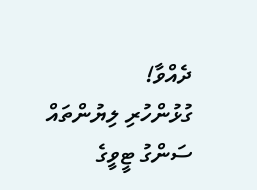ދެއްވާ!
ގުޅުންހުރި ލިޔުންތައް
ސަންގު ޓީވީގެ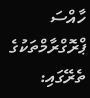ހާއްސަ ޕްރޮގްރާމްތަކުގެ ތެރޭގައި: